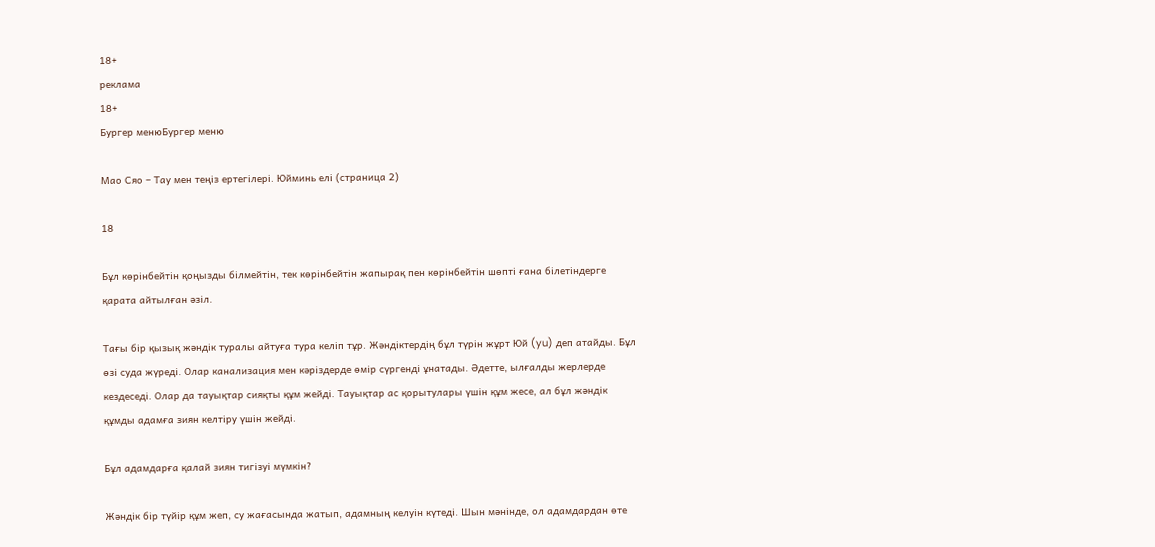18+
реклама
18+
Бургер менюБургер меню

Мао Сяо – Тау мен теңіз ертегілері. Юйминь елі (страница 2)

18

Бұл көрінбейтін қоңызды білмейтін, тек көрінбейтін жапырақ пен көрінбейтін шөпті ғана білетіндерге қарата айтылған әзіл.

Тағы бір қызық жәндік туралы айтуға тура келіп тұр. Жәндіктердің бұл түрін жұрт Юй (yu) деп атайды. Бұл өзі суда жүреді. Олар канализация мен кәріздерде өмір сүргенді ұнатады. Әдетте, ылғалды жерлерде кездеседі. Олар да тауықтар сияқты құм жейді. Тауықтар ас қорытулары үшін құм жесе, ал бұл жәндік құмды адамға зиян келтіру үшін жейді.

Бұл адамдарға қалай зиян тигізуі мүмкін?

Жәндік бір түйір құм жеп, су жағасында жатып, адамның келуін күтеді. Шын мәнінде, ол адамдардан өте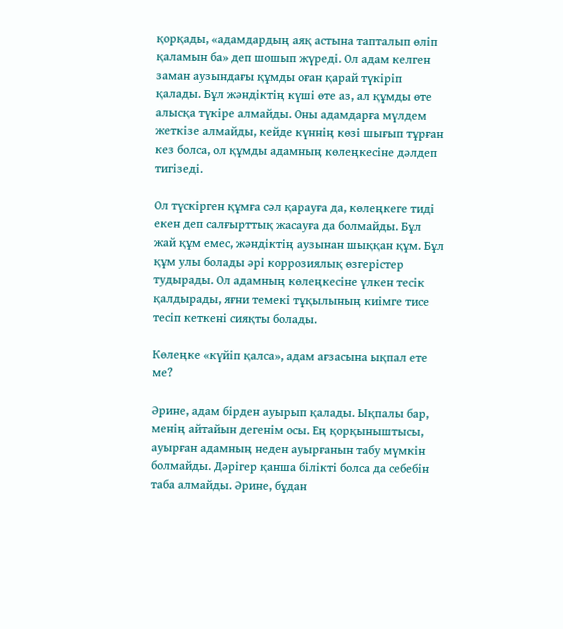қорқады, «адамдардың аяқ астына тапталып өліп қаламын ба» деп шошып жүреді. Ол адам келген заман аузындағы құмды оған қарай түкіріп қалады. Бұл жәндіктің күші өте аз, ал құмды өте алысқа түкіре алмайды. Оны адамдарға мүлдем жеткізе алмайды, кейде күннің көзі шығып тұрған кез болса, ол құмды адамның көлеңкесіне дәлдеп тигізеді.

Ол түскірген құмға сәл қарауға да, көлеңкеге тиді екен деп салғырттық жасауға да болмайды. Бұл жай құм емес, жәндіктің аузынан шыққан құм. Бұл құм улы болады әрі коррозиялық өзгерістер тудырады. Ол адамның көлеңкесіне үлкен тесік қалдырады, яғни темекі тұқылының киімге тисе тесіп кеткені сияқты болады.

Көлеңке «күйіп қалса», адам ағзасына ықпал ете ме?

Әрине, адам бірден ауырып қалады. Ықпалы бар, менің айтайын дегенім осы. Ең қорқыныштысы, ауырған адамның неден ауырғанын табу мүмкін болмайды. Дәрігер қанша білікті болса да себебін таба алмайды. Әрине, бұдан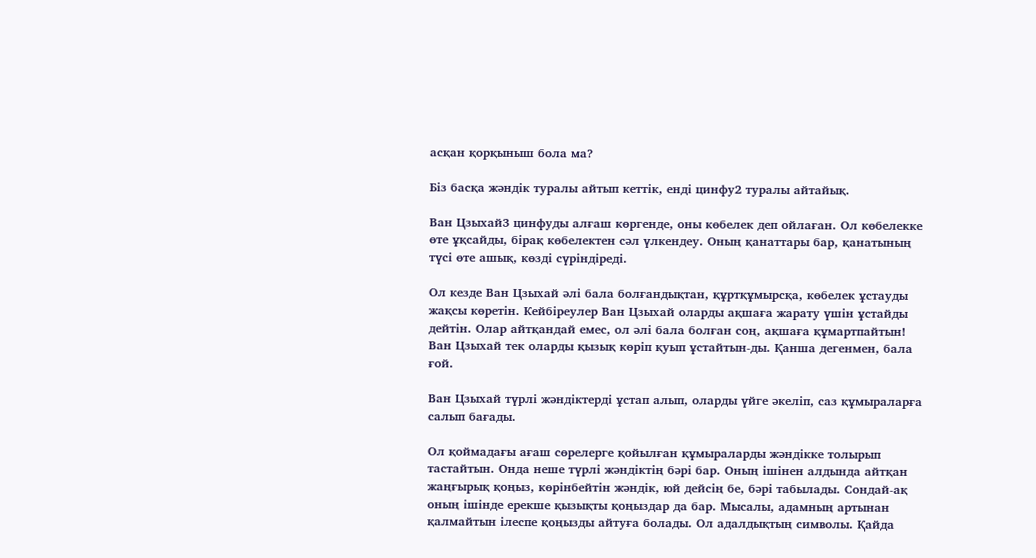асқан қорқыныш бола ма?

Біз басқа жәндік туралы айтып кеттік, енді цинфу2 туралы айтайық.

Ван Цзыхай3 цинфуды алғаш көргенде, оны көбелек деп ойлаған. Ол көбелекке өте ұқсайды, бірақ көбелектен сәл үлкендеу. Оның қанаттары бар, қанатының түсі өте ашық, көзді сүріндіреді.

Ол кезде Ван Цзыхай әлі бала болғандықтан, құртқұмырсқа, көбелек ұстауды жақсы көретін. Кейбіреулер Ван Цзыхай оларды ақшаға жарату үшін ұстайды дейтін. Олар айтқандай емес, ол әлі бала болған соң, ақшаға құмартпайтын! Ван Цзыхай тек оларды қызық көріп қуып ұстайтын-ды. Қанша дегенмен, бала ғой.

Ван Цзыхай түрлі жәндіктерді ұстап алып, оларды үйге әкеліп, саз құмыраларға салып бағады.

Ол қоймадағы ағаш сөрелерге қойылған құмыраларды жәндікке толырып тастайтын. Онда неше түрлі жәндіктің бәрі бар. Оның ішінен алдында айтқан жаңғырық қоңыз, көрінбейтін жәндік, юй дейсің бе, бәрі табылады. Сондай-ақ оның ішінде ерекше қызықты қоңыздар да бар. Мысалы, адамның артынан қалмайтын ілеспе қоңызды айтуға болады. Ол адалдықтың символы. Қайда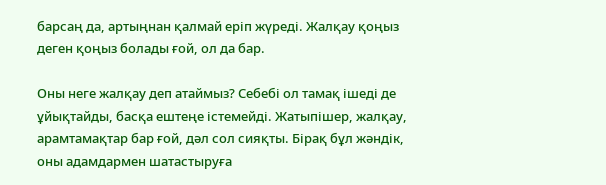барсаң да, артыңнан қалмай еріп жүреді. Жалқау қоңыз деген қоңыз болады ғой, ол да бар.

Оны неге жалқау деп атаймыз? Себебі ол тамақ ішеді де ұйықтайды, басқа ештеңе істемейді. Жатыпішер, жалқау, арамтамақтар бар ғой, дәл сол сияқты. Бірақ бұл жәндік, оны адамдармен шатастыруға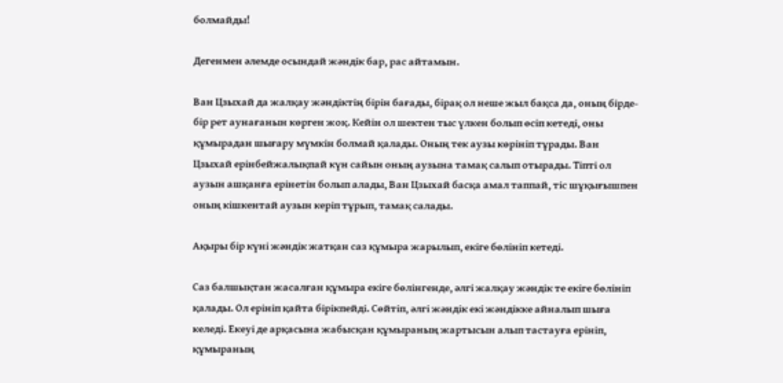болмайды!

Дегенмен әлемде осындай жәндік бар, рас айтамын.

Ван Цзыхай да жалқау жәндіктің бірін бағады, бірақ ол неше жыл бақса да, оның бірде-бір рет аунағанын көрген жоқ. Кейін ол шектен тыс үлкен болып өсіп кетеді, оны құмырадан шығару мүмкін болмай қалады. Оның тек аузы көрініп тұрады. Ван Цзыхай ерінбейжалықпай күн сайын оның аузына тамақ салып отырады. Тіпті ол аузын ашқанға ерінетін болып алады, Ван Цзыхай басқа амал таппай, тіс шұқығышпен оның кішкентай аузын керіп тұрып, тамақ салады.

Ақыры бір күні жәндік жатқан саз құмыра жарылып, екіге бөлініп кетеді.

Саз балшықтан жасалған құмыра екіге бөлінгенде, әлгі жалқау жәндік те екіге бөлініп қалады. Ол ерініп қайта бірікпейді. Сөйтіп, әлгі жәндік екі жәндікке айналып шыға келеді. Екеуі де арқасына жабысқан құмыраның жартысын алып тастауға ерініп, құмыраның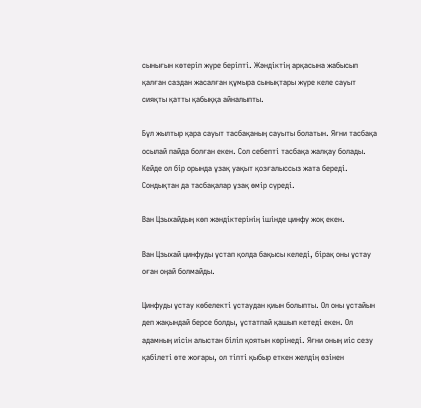сынығын көтеріп жүре беріпті. Жәндіктің арқасына жабысып қалған саздан жасалған құмыра сынықтары жүре келе сауыт сияқты қатты қабыққа айналыпты.

Бұл жылтыр қара сауыт тасбақаның сауыты болатын. Яғни тасбақа осылай пайда болған екен. Сол себепті тасбақа жалқау болады. Кейде ол бір орында ұзақ уақыт қозғалыссыз жата береді. Сондықтан да тасбақалар ұзақ өмір сүреді.

Ван Цзыхайдың көп жәндіктерінің ішінде цинфу жоқ екен.

Ван Цзыхай цинфуды ұстап қолда бақысы келеді, бірақ оны ұстау оған оңай болмайды.

Цинфуды ұстау көбелекті ұстаудан қиын болыпты. Ол оны ұстайын деп жақындай берсе болды, ұстатпай қашып кетеді екен. Ол адамның иісін алыстан біліп қоятын көрінеді. Яғни оның иіс сезу қабілеті өте жоғары, ол тіпті қыбыр еткен желдің өзінен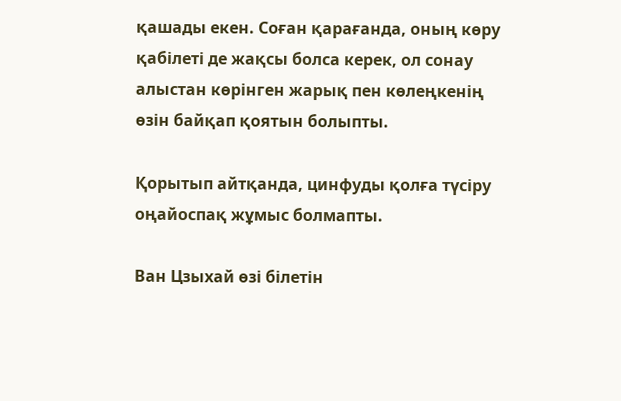қашады екен. Соған қарағанда, оның көру қабілеті де жақсы болса керек, ол сонау алыстан көрінген жарық пен көлеңкенің өзін байқап қоятын болыпты.

Қорытып айтқанда, цинфуды қолға түсіру оңайоспақ жұмыс болмапты.

Ван Цзыхай өзі білетін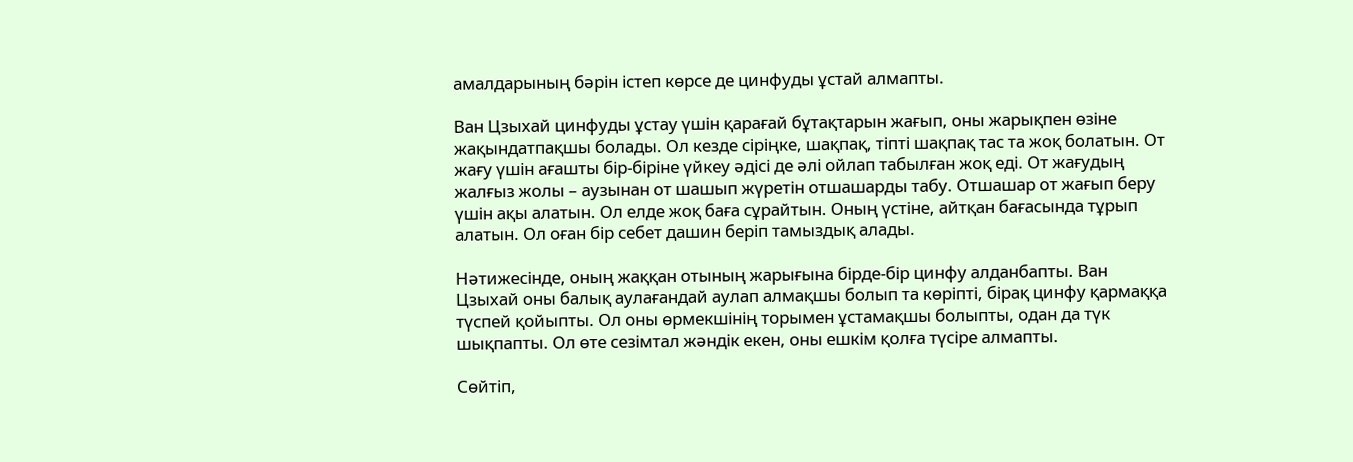амалдарының бәрін істеп көрсе де цинфуды ұстай алмапты.

Ван Цзыхай цинфуды ұстау үшін қарағай бұтақтарын жағып, оны жарықпен өзіне жақындатпақшы болады. Ол кезде сіріңке, шақпақ, тіпті шақпақ тас та жоқ болатын. От жағу үшін ағашты бір-біріне үйкеу әдісі де әлі ойлап табылған жоқ еді. От жағудың жалғыз жолы – аузынан от шашып жүретін отшашарды табу. Отшашар от жағып беру үшін ақы алатын. Ол елде жоқ баға сұрайтын. Оның үстіне, айтқан бағасында тұрып алатын. Ол оған бір себет дашин беріп тамыздық алады.

Нәтижесінде, оның жаққан отының жарығына бірде-бір цинфу алданбапты. Ван Цзыхай оны балық аулағандай аулап алмақшы болып та көріпті, бірақ цинфу қармаққа түспей қойыпты. Ол оны өрмекшінің торымен ұстамақшы болыпты, одан да түк шықпапты. Ол өте сезімтал жәндік екен, оны ешкім қолға түсіре алмапты.

Сөйтіп,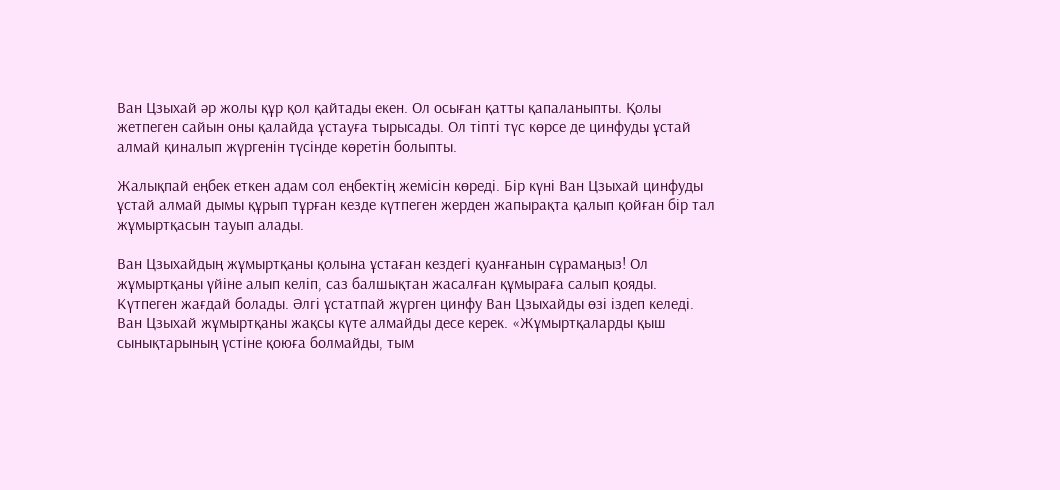Ван Цзыхай әр жолы құр қол қайтады екен. Ол осыған қатты қапаланыпты. Қолы жетпеген сайын оны қалайда ұстауға тырысады. Ол тіпті түс көрсе де цинфуды ұстай алмай қиналып жүргенін түсінде көретін болыпты.

Жалықпай еңбек еткен адам сол еңбектің жемісін көреді. Бір күні Ван Цзыхай цинфуды ұстай алмай дымы құрып тұрған кезде күтпеген жерден жапырақта қалып қойған бір тал жұмыртқасын тауып алады.

Ван Цзыхайдың жұмыртқаны қолына ұстаған кездегі қуанғанын сұрамаңыз! Ол жұмыртқаны үйіне алып келіп, саз балшықтан жасалған құмыраға салып қояды. Күтпеген жағдай болады. Әлгі ұстатпай жүрген цинфу Ван Цзыхайды өзі іздеп келеді. Ван Цзыхай жұмыртқаны жақсы күте алмайды десе керек. «Жұмыртқаларды қыш сынықтарының үстіне қоюға болмайды, тым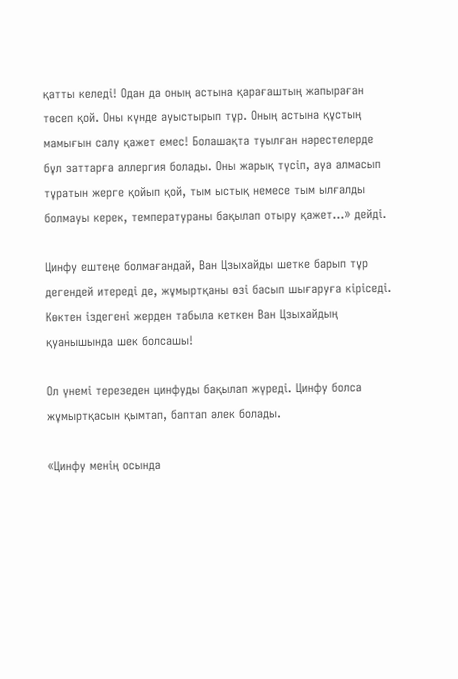қатты келеді! Одан да оның астына қарағаштың жапыраған төсеп қой. Оны күнде ауыстырып тұр. Оның астына құстың мамығын салу қажет емес! Болашақта туылған нәрестелерде бұл заттарға аллергия болады. Оны жарық түсіп, ауа алмасып тұратын жерге қойып қой, тым ыстық немесе тым ылғалды болмауы керек, температураны бақылап отыру қажет…» дейді.

Цинфу ештеңе болмағандай, Ван Цзыхайды шетке барып тұр дегендей итереді де, жұмыртқаны өзі басып шығаруға кіріседі. Көктен іздегені жерден табыла кеткен Ван Цзыхайдың қуанышында шек болсашы!

Ол үнемі терезеден цинфуды бақылап жүреді. Цинфу болса жұмыртқасын қымтап, баптап әлек болады.

«Цинфу менің осында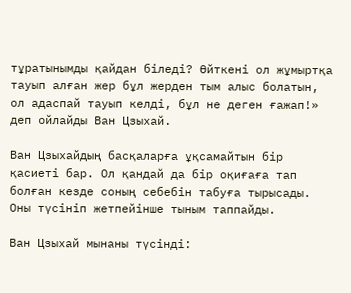тұратынымды қайдан біледі? Өйткені ол жұмыртқа тауып алған жер бұл жерден тым алыс болатын, ол адаспай тауып келді, бұл не деген ғажап!» деп ойлайды Ван Цзыхай.

Ван Цзыхайдың басқаларға ұқсамайтын бір қасиеті бар. Ол қандай да бір оқиғаға тап болған кезде соның себебін табуға тырысады. Оны түсініп жетпейінше тыным таппайды.

Ван Цзыхай мынаны түсінді: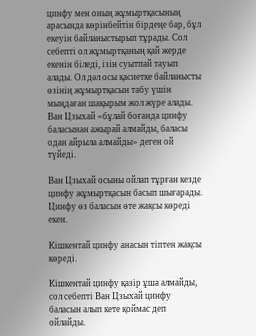цинфу мен оның жұмыртқасының арасында көрінбейтін бірдеңе бар, бұл екеуін байланыстырып тұрады. Сол себепті ол жұмыртқаның қай жерде екенін біледі, ізін суытпай тауып алады. Ол дәл осы қасиетке байланысты өзінің жұмыртқасын табу үшін мыңдаған шақырым жол жүре алады. Ван Цзыхай «бұлай боғанда цинфу баласынан ажырай алмайды, баласы одан айрыла алмайды» деген ой түйеді.

Ван Цзыхай осыны ойлап тұрған кезде цинфу жұмыртқасын басып шығарады. Цинфу өз баласын өте жақсы көреді екен.

Кішкентай цинфу анасын тіптен жақсы көреді.

Кішкентай цинфу қазір ұша алмайды, сол себепті Ван Цзыхай цинфу баласын алып кете қоймас деп ойлайды.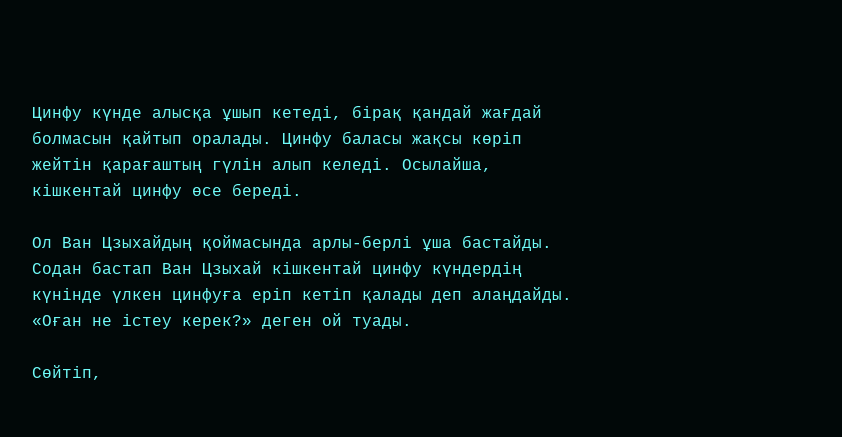Цинфу күнде алысқа ұшып кетеді, бірақ қандай жағдай болмасын қайтып оралады. Цинфу баласы жақсы көріп жейтін қарағаштың гүлін алып келеді. Осылайша, кішкентай цинфу өсе береді.

Ол Ван Цзыхайдың қоймасында арлы-берлі ұша бастайды. Содан бастап Ван Цзыхай кішкентай цинфу күндердің күнінде үлкен цинфуға еріп кетіп қалады деп алаңдайды. «Оған не істеу керек?» деген ой туады.

Сөйтіп,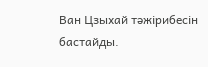Ван Цзыхай тәжірибесін бастайды.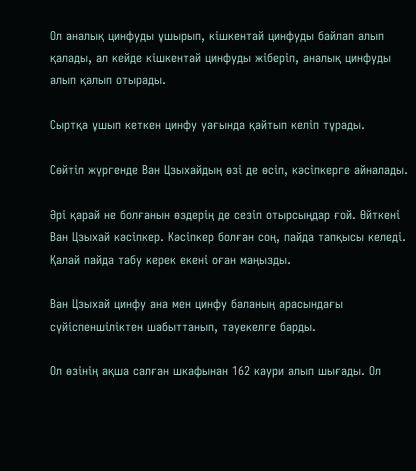Ол аналық цинфуды ұшырып, кішкентай цинфуды байлап алып қалады, ал кейде кішкентай цинфуды жіберіп, аналық цинфуды алып қалып отырады.

Сыртқа ұшып кеткен цинфу уағында қайтып келіп тұрады.

Сөйтіп жүргенде Ван Цзыхайдың өзі де өсіп, кәсіпкерге айналады.

Әрі қарай не болғанын өздерің де сезіп отырсыңдар ғой. Өйткені Ван Цзыхай кәсіпкер. Кәсіпкер болған соң, пайда тапқысы келеді. Қалай пайда табу керек екені оған маңызды.

Ван Цзыхай цинфу ана мен цинфу баланың арасындағы сүйіспеншіліктен шабыттанып, тәуекелге барды.

Ол өзінің ақша салған шкафынан 162 каури алып шығады. Ол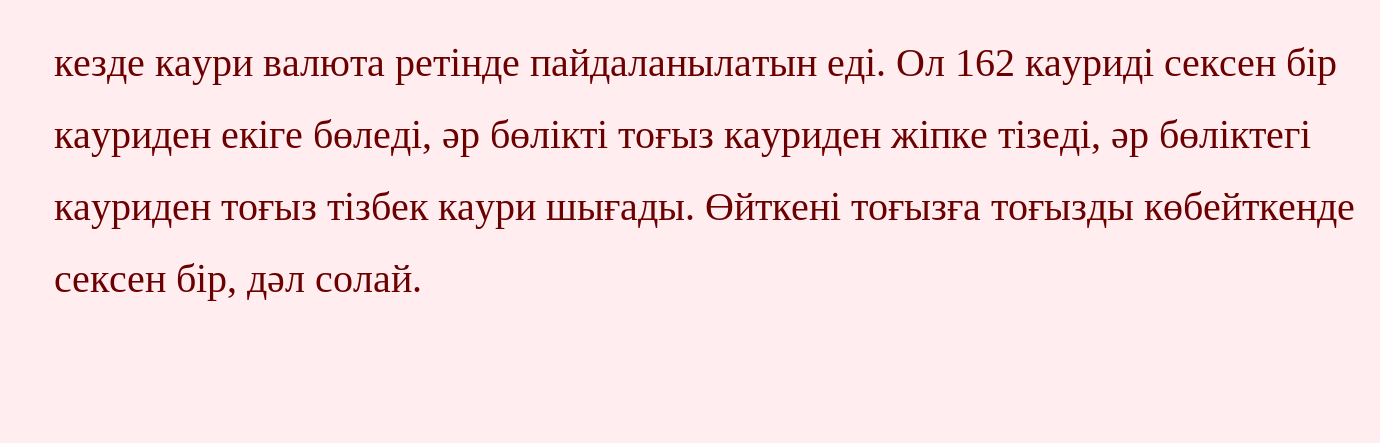кезде каури валюта ретінде пайдаланылатын еді. Ол 162 кауриді сексен бір кауриден екіге бөледі, әр бөлікті тоғыз кауриден жіпке тізеді, әр бөліктегі кауриден тоғыз тізбек каури шығады. Өйткені тоғызға тоғызды көбейткенде сексен бір, дәл солай.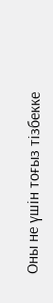Оны не үшін тоғыз тізбекке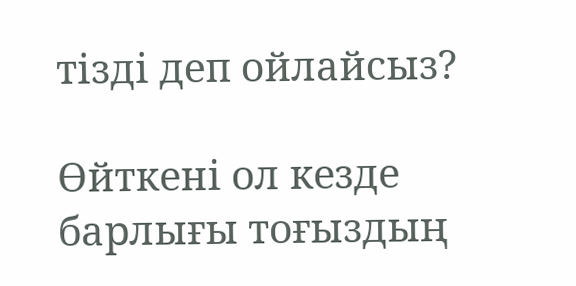тізді деп ойлайсыз?

Өйткені ол кезде барлығы тоғыздың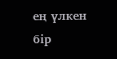ең үлкен бір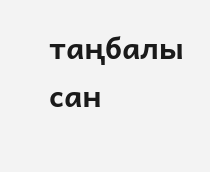таңбалы сан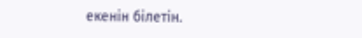екенін білетін.